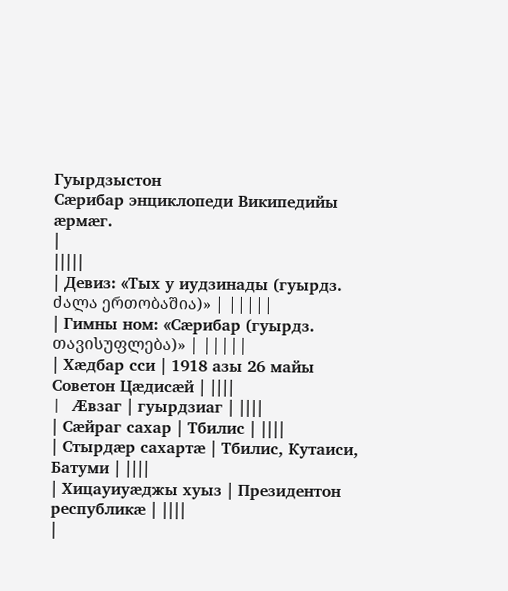Гуырдзыстон
Сæрибар энциклопеди Википедийы æрмæг.
|
|||||
| Девиз: «Тых у иудзинады (гуырдз. ძალა ერთობაშია)» | |||||
| Гимны ном: «Сæрибар (гуырдз. თავისუფლება)» | |||||
| Хæдбар сси | 1918 азы 26 майы Советон Цæдисæй | ||||
| Æвзаг | гуырдзиаг | ||||
| Сæйраг сахар | Тбилис | ||||
| Стырдæр сахартæ | Тбилис, Кутаиси, Батуми | ||||
| Хицауиуæджы хуыз | Президентон республикæ | ||||
|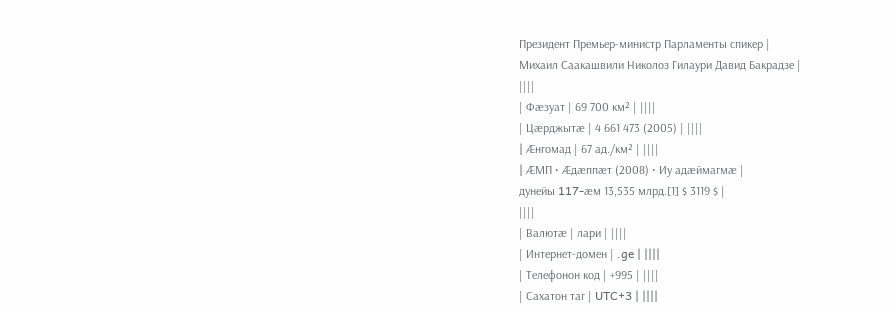Президент Премьер-министр Парламенты спикер |
Михаил Саакашвили Николоз Гилаури Давид Бакрадзе |
||||
| Фæзуат | 69 700 км² | ||||
| Цæрджытæ | 4 661 473 (2005) | ||||
| Æнгомад | 67 ад./км² | ||||
| ÆМП • Æдæппæт (2008) • Иу адæймагмæ |
дунейы 117-æм 13,535 млрд.[1] $ 3119 $ |
||||
| Валютæ | лари | ||||
| Интернет-домен | .ge | ||||
| Телефонон код | +995 | ||||
| Сахатон таг | UTC+3 | ||||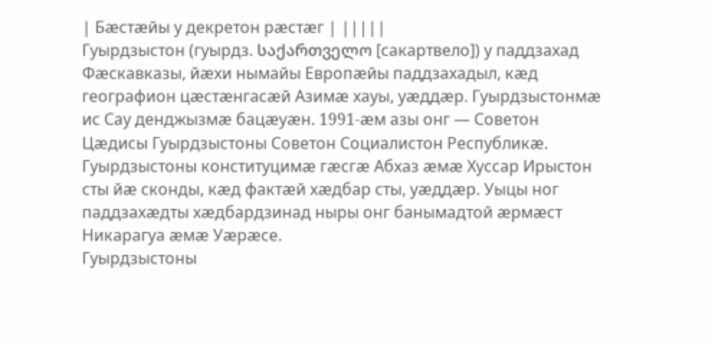| Бæстæйы у декретон рæстæг | |||||
Гуырдзыстон (гуырдз. საქართველო [сакартвело]) у паддзахад Фæскавказы, йæхи нымайы Европæйы паддзахадыл, кæд географион цæстæнгасæй Азимæ хауы, уæддæр. Гуырдзыстонмæ ис Сау денджызмæ бацæуæн. 1991-æм азы онг — Советон Цæдисы Гуырдзыстоны Советон Социалистон Республикæ.
Гуырдзыстоны конституцимæ гæсгæ Абхаз æмæ Хуссар Ирыстон сты йæ сконды, кæд фактæй хæдбар сты, уæддæр. Уыцы ног паддзахæдты хæдбардзинад ныры онг банымадтой æрмæст Никарагуа æмæ Уæрæсе.
Гуырдзыстоны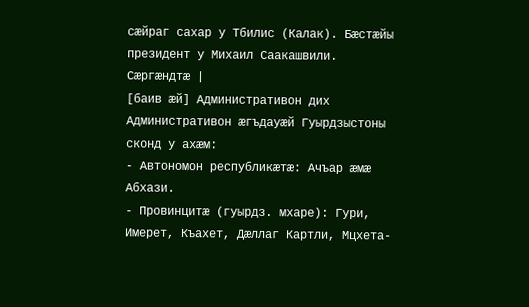сæйраг сахар у Тбилис (Калак). Бæстæйы президент у Михаил Саакашвили.
Сæргæндтæ |
[баив æй] Административон дих
Административон æгъдауæй Гуырдзыстоны сконд у ахæм:
- Автономон республикæтæ: Ачъар æмæ Абхази.
- Провинцитæ (гуырдз. мхаре): Гури, Имерет, Къахет, Дæллаг Картли, Мцхета-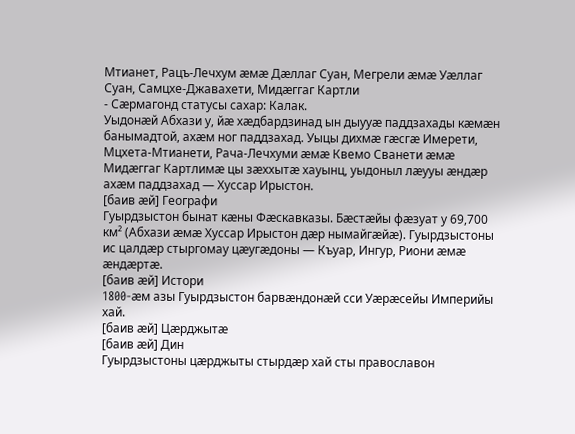Мтианет, Рацъ-Лечхум æмæ Дæллаг Суан, Мегрели æмæ Уæллаг Суан, Самцхе-Джавахети, Мидæггаг Картли
- Сæрмагонд статусы сахар: Калак.
Уыдонæй Абхази у, йæ хæдбардзинад ын дыууæ паддзахады кæмæн банымадтой, ахæм ног паддзахад. Уыцы дихмæ гæсгæ Имерети, Мцхета-Мтианети, Рача-Лечхуми æмæ Квемо Сванети æмæ Мидæггаг Картлимæ цы зæххытæ хауынц, уыдоныл лæууы æндæр ахæм паддзахад — Хуссар Ирыстон.
[баив æй] Географи
Гуырдзыстон бынат кæны Фæскавказы. Бæстæйы фæзуат у 69,700 км² (Абхази æмæ Хуссар Ирыстон дæр нымайгæйæ). Гуырдзыстоны ис цалдæр стыргомау цæугæдоны — Къуар, Ингур, Риони æмæ æндæртæ.
[баив æй] Истори
1800-æм азы Гуырдзыстон барвæндонæй сси Уæрæсейы Империйы хай.
[баив æй] Цæрджытæ
[баив æй] Дин
Гуырдзыстоны цæрджыты стырдæр хай сты православон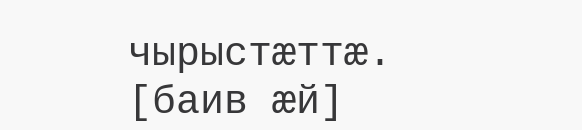чырыстæттæ.
[баив æй]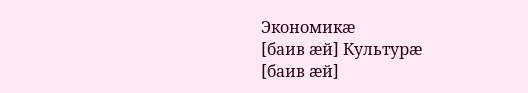Экономикæ
[баив æй] Культурæ
[баив æй]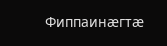Фиппаинæгтæ